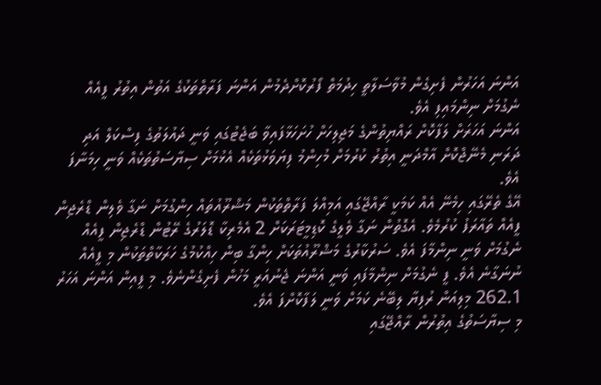އަންނަ އަހަރުން ފެށިގެން މުވާސަލާތީ ހިދުމަތް ފޯރުކޮށްދެމުން އަންނަ ފަރާތްތަކުގެ އަތުން އިތުރު ފީއެއް ނެގުމަށް ނިންމައިފި އެވެ.
އަންނަ އަހަރަށް ލަފާކޮށް ރައްޔިތުންގެ މަޖިލިހަށް ހުށަހަޅާފައިވާ ބަޖެޓުގައި ވަނީ ދައުލަތުގެ ފިސްކަލް އަދި ދަރަނި މެނޭޖްކޮށް އާމްދަނީ އިތުރު ކުރުމަށް މުހިންމު ފިޔަވަޅުތަކެއް އެޅުމަށް ސިޔާސަތުތަކެއް ވަނީ ހިމަނާފަ އެވެ.
އޭގެ ތެރޭގައި ހިމެނޭ އެއް ކަމަކީ ރާއްޖޭގައި އަމިއްލަ ފަރާތްތަކުން މަޝްރޫއުތައް ހިންގުމަށް ނަގާ ވެލިން ޑްރެޖިން ފީއެއް ތައާރަފު ކުރުމެވެ. އެގޮތުން ނަގާ ވެލީގެ ކޮޑިމީޓަރަކަށް 2 އެމެރިކާ ޑޮލަރުގެ ރޭޓުން ޑްރެޖިން ފީއެއް ނެގުމަށް ވަނީ ނިންމާފަ އެވެ. ސަރުކާރުގެ މަޝްރޫއުތަކަށް ހިންގާ ބިން ހިއްކުމުގެ ހަރަކާތްތަކުން މި ފީއެއް ނުނަގާނެ އެވެ. ފީ ނެގުމަށް ނިންމާފައި ވަނީ އަންނަ ޖެނުއަރީ މަހުން ފެށިގެންނެވެ. މި ފީއިން އަންނަ އަހަރު 262.1 މިލިއަން ރުފިޔާ ލިބޭނެ ކަމަށް ވަނީ ލަފާކޮށްފަ އެވެ.
މި ސިޔާސަތުގެ އިތުރުން ރާއްޖޭގައި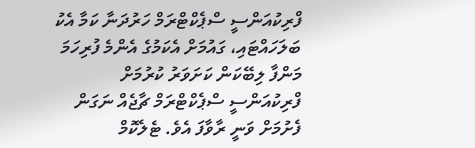ފްރިކުއަންސީ ސްޕެކްޓްރަމް ހަރުދަނާ ކަމާ އެކު ބަލަހައްޓައި، ގައުމަށް އެކަމުގެ އެންމެ ފުރިހަމަ މަންފާ ލިބޭކަން ކަށަވަރު ކުރުމަށް ފްރިކުއަންސީ ސްޕެކްޓްރަމް ޗާޖެއް ނަގަން ފެށުމަށް ވަނީ ރާވާފަ އެވެ. ޓެލެކޮމް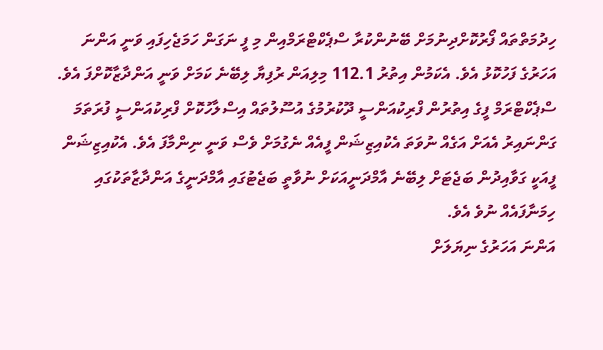ހިދުމަތްތައް ފޯރުކޮށްދިނުމަށް ބޭނުންކުރާ ސްޕެކްޓްރަމްއިން މި ފީ ނަގަން ހަމަޖެހިފައި ވަނީ އަންނަ އަހަރުގެ ފަހުކޮޅު އެވެ. އެކަމުން އިތުރު 112.1 މިލިއަން ރުފިޔާ ލިބޭނެ ކަމަށް ވަނީ އަންދާޒާކޮށްފަ އެވެ.
ސްޕެކްޓްރަމް ފީގެ އިތުރުން ފްރިކުއަންސީ ދޫކުރުމުގެ އުސޫލުތައް އިސްލާހުކޮށް ފްރިކުއަންސީ ފުރަތަމަ ގަންނައިރު އެއަށް އަގެއް ނުވަތަ އެކުއިޒިޝަން ފީއެއް ނެގުމަށް ވެސް ވަނީ ނިންމާފަ އެވެ. އެކުއިޒިޝަން ފީއަކީ ގަވާއިދުން ބަޖެޓަށް ލިބޭނެ އާމްދަނީއަކަށް ނުވާތީ ބަޖެޓުގައި އާމްދަނީގެ އަންދާޒާތަކުގައި ހިމަނާފައެއް ނުވެ އެވެ.
އަންނަ އަހަރުގެ ނިޔަލަށް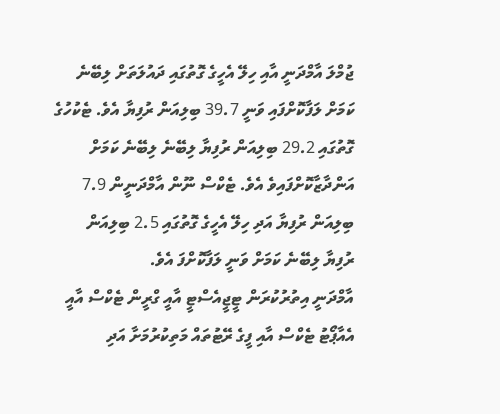ޖުމްލަ އާމްދަނީ އާއި ހިލޭ އެހީގެ ގޮތުގައި ދައުލަތަށް ލިބޭނެ ކަމަށް ލަފާކޮށްފައި ވަނީ 39.7 ބިލިއަން ރުފިޔާ އެވެ. ޓެކުހުގެ ގޮތުގައި 29.2 ބިލިއަން ރުފިޔާ ލިބޭނެ ލިބޭނެ ކަމަށް އަންދާޒާކޮށްފައިވެ އެވެ. ޓެކްސް ނޫން އާމްދަނީން 7.9 ބިލިއަން ރުފިޔާ އަދި ހިލޭ އެހީގެ ގޮތުގައި 2.5 ބިލިއަން ރުފިޔާ ލިބޭނެ ކަމަށް ވަނީ ލަފާކޮށްފަ އެވެ.
އާމްދަނީ އިތުރުކުރަން ޓީޖީއެސްޓީ އާއީ ގްރީން ޓެކްސް އާއީ އެއާޕޯޓު ޓެކްސް އާއި ފީގެ ރޭޓުތައް މަތިކުރުމަށާ އަދި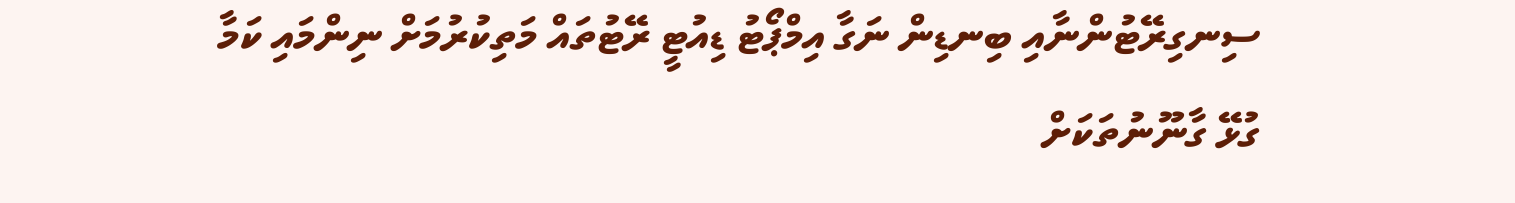ސިނގިރޭޓުންނާއި ބިނޑިން ނަގާ އިމްޕޯޓު ޑިއުޓީ ރޭޓުތައް މަތިކުރުމަށް ނިންމައި ކަމާ ގުޅޭ ގާނޫނުތަކަށް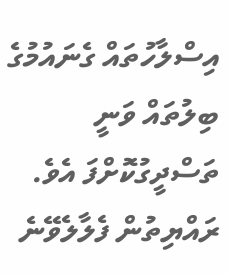އިސްލާހުތައް ގެނައުމުގެ ބިލުތައް ވަނީ ތަސްދީގުކޮށްފަ އެވެ.
ރައްޔިތުން ފެލާލެވޭނެ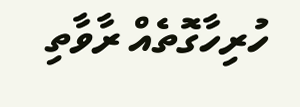ހުރިހާގޮތެއް ރާވާތި